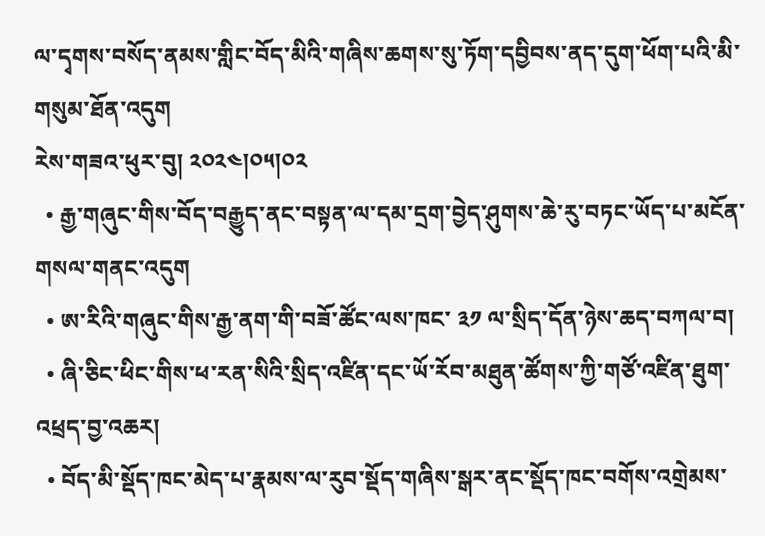ལ་དྭགས་བསོད་ནམས་གླིང་བོད་མིའི་གཞིས་ཆགས་སུ་ཏོག་དབྱིབས་ནད་དུག་ཕོག་པའི་མི་གསུམ་ཐོན་འདུག
རེས་གཟའ་ཕུར་བུ། ༢༠༢༤།༠༥།༠༢
  • རྒྱ་གཞུང་གིས་བོད་བརྒྱུད་ནང་བསྟན་ལ་དམ་དྲག་བྱེད་ཤུགས་ཆེ་རུ་བཏང་ཡོད་པ་མངོན་གསལ་གནང་འདུག
  • ཨ་རིའི་གཞུང་གིས་རྒྱ་ནག་གི་བཟོ་ཚོང་ལས་ཁང་ ༣༡ ལ་སྲིད་དོན་ཉེས་ཆད་བཀལ་བ།
  • ཞི་ཅིང་ཕིང་གིས་ཕ་རན་སིའི་སྲིད་འཛིན་དང་ཡོ་རོབ་མཐུན་ཚོགས་ཀྱི་གཙོ་འཛིན་ཐུག་འཕྲད་བྱ་འཆར།
  • བོད་མི་སྡོད་ཁང་མེད་པ་རྣམས་ལ་རུབ་སྡོད་གཞིས་སྒར་ནང་སྡོད་ཁང་བགོས་འགྲེམས་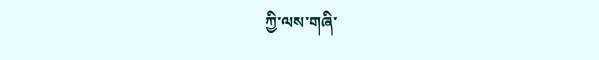ཀྱི་ལས་གཞི་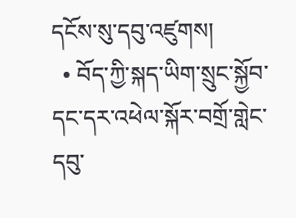དངོས་སུ་དབུ་འཛུགས།
  • བོད་ཀྱི་སྐད་ཡིག་སྲུང་སྐྱོབ་དང་དར་འཕེལ་སྐོར་བགྲོ་གླེང་དབུ་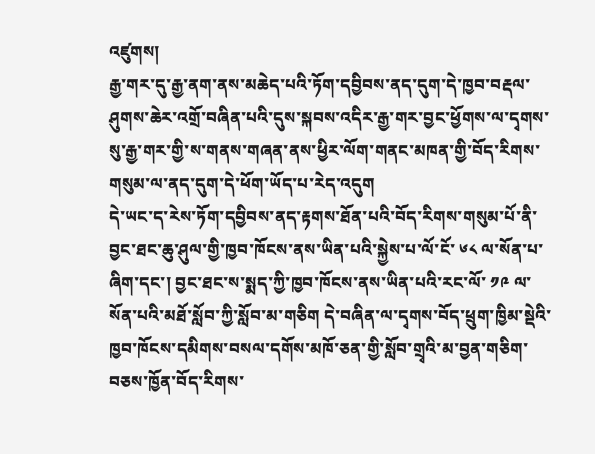འཛུགས།
རྒྱ་གར་དུ་རྒྱ་ནག་ནས་མཆེད་པའི་ཏོག་དབྱིབས་ནད་དུག་དེ་ཁྱབ་བརྡལ་ཤུགས་ཆེར་འགྲོ་བཞིན་པའི་དུས་སྐབས་འདིར་རྒྱ་གར་བྱང་ཕྱོགས་ལ་དྭགས་སུ་རྒྱ་གར་གྱི་ས་གནས་གཞན་ནས་ཕྱིར་ལོག་གནང་མཁན་གྱི་བོད་རིགས་གསུམ་ལ་ནད་དུག་དེ་ཕོག་ཡོད་པ་རེད་འདུག
དེ་ཡང་ད་རེས་ཏོག་དབྱིབས་ནད་རྟགས་ཐོན་པའི་བོད་རིགས་གསུམ་པོ་ནི་བྱང་ཐང་ཆུ་ཤུལ་གྱི་ཁྱབ་ཁོངས་ནས་ཡིན་པའི་སྐྱེས་པ་ལོ་ངོ་ ༦༨ ལ་སོན་པ་ཞིག་དང་། བྱང་ཐང་ས་སྨད་ཀྱི་ཁྱབ་ཁོངས་ནས་ཡིན་པའི་རང་ལོ་ ༡༩ ལ་སོན་པའི་མཐོ་སློབ་ཀྱི་སློབ་མ་གཅིག དེ་བཞིན་ལ་དྭགས་བོད་ཕྲུག་ཁྱིམ་སྡེའི་ཁྱབ་ཁོངས་དམིགས་བསལ་དགོས་མཁོ་ཅན་གྱི་སློབ་གྲྭའི་མ་བྱན་གཅིག་བཅས་ཁྱོན་བོད་རིགས་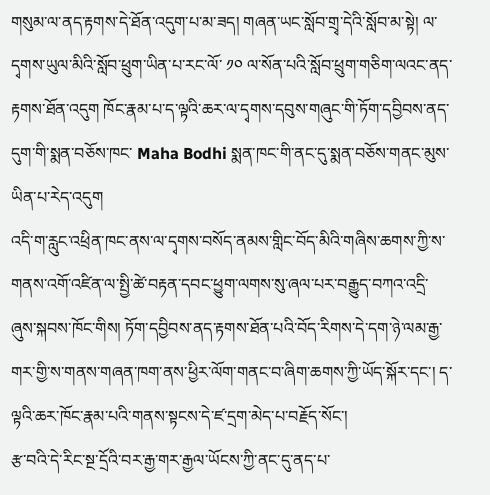གསུམ་ལ་ནད་རྟགས་དེ་ཐོན་འདུག་པ་མ་ཟད། གཞན་ཡང་སློབ་གྲྭ་དེའི་སློབ་མ་སྟེ། ལ་དྭགས་ཡུལ་མིའི་སློབ་ཕྲུག་ཡིན་པ་རང་ལོ་ ༡༠ ལ་སོན་པའི་སློབ་ཕྲུག་གཅིག་ལའང་ནད་རྟགས་ཐོན་འདུག ཁོང་རྣམ་པ་ད་ལྟའི་ཆར་ལ་དྭགས་དབུས་གཞུང་གི་ཏོག་དབྱིབས་ནད་དུག་གི་སྨན་བཅོས་ཁང་ Maha Bodhi སྨན་ཁང་གི་ནང་དུ་སྨན་བཅོས་གནང་མུས་ཡིན་པ་རེད་འདུག
འདི་ག་རླུང་འཕྲིན་ཁང་ནས་ལ་དྭགས་བསོད་ནམས་གླིང་བོད་མིའི་གཞིས་ཆགས་ཀྱི་ས་གནས་འགོ་འཛིན་ལ་སྤྱི་ཚེ་བརྟན་དབང་ཕྱུག་ལགས་སུ་ཞལ་པར་བརྒྱུད་བཀའ་འདྲི་ཞུས་སྐབས་ཁོང་གིས། ཏོག་དབྱིབས་ནད་རྟགས་ཐོན་པའི་བོད་རིགས་དེ་དག་ཉེ་ལམ་རྒྱ་གར་གྱི་ས་གནས་གཞན་ཁག་ནས་ཕྱིར་ལོག་གནང་བ་ཞིག་ཆགས་ཀྱི་ཡོད་སྐོར་དང་། ད་ལྟའི་ཆར་ཁོང་རྣམ་པའི་གནས་སྟངས་དེ་ཛ་དྲག་མེད་པ་བརྗོད་སོང་།
རྩ་བའི་དེ་རིང་སྔ་དྲོའི་བར་རྒྱ་གར་རྒྱལ་ཡོངས་ཀྱི་ནང་དུ་ནད་པ་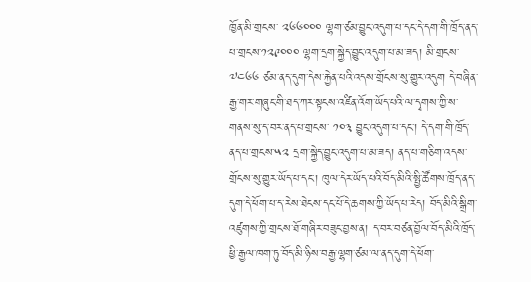ཁྱོན་མི་གྲངས་ ༢༦༦༠༠༠ ལྷག་ཙམ་བྱུང་འདུག་པ་དང་དེ་དག་གི་ཁྲོད་ནད་པ་གྲངས་༡༢༩༠༠༠ ལྷག་དྲག་སྐྱེད་བྱུང་འདུག་པ་མ་ཟད། མི་གྲངས་༧༤༦༦ ཙམ་ནད་དུག་དེས་རྐྱེན་པའི་འདས་གྲོངས་སུ་གྱུར་འདུག དེ་བཞིན་རྒྱ་གར་གཞུང་གི་ཐད་ཀར་སྟངས་འཛིན་འོག་ཡོད་པའི་ལ་དྭགས་ཀྱི་ས་གནས་སུ་ད་བར་ནད་པ་གྲངས་ ༡༠༣ བྱུང་འདུག་པ་དང་། དེ་དག་གི་ཁྲོད་ནད་པ་གྲངས་༥༢ དྲག་སྐྱེད་བྱུང་འདུག་པ་མ་ཟད། ནད་པ་གཅིག་འདས་གྲོངས་སུ་གྱུར་ཡོད་པ་དང་། ཁུལ་དེར་ཡོད་པའི་བོད་མིའི་སྤྱི་ཚོགས་ཁྲོད་ནད་དུག་དེ་ཕོག་པ་ད་རེས་ཐེངས་དང་པོ་དེ་ཆགས་ཀྱི་ཡོད་པ་རེད། བོད་མིའི་སྒྲིག་འཛུགས་ཀྱི་གྲངས་ཐོ་གཞིར་བཟུང་བྱས་ན། ད་བར་བཙན་བྱོལ་བོད་མིའི་ཁྲོད་ཕྱི་རྒྱལ་ཁག་ཏུ་བོད་མི་ཉིས་བརྒྱ་ལྷག་ཙམ་ལ་ནད་དུག་དེ་ཕོག་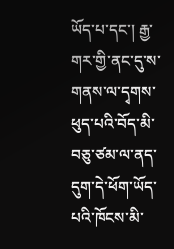ཡོད་པ་དང་། རྒྱ་གར་གྱི་ནང་དུ་ས་གནས་ལ་དྭགས་ཕུད་པའི་བོད་མི་བཅུ་ཙམ་ལ་ནད་དུག་དེ་ཕོག་ཡོད་པའི་ཁོངས་མི་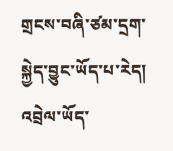གྲངས་བཞི་ཙམ་དྲག་སྐྱེད་བྱུང་ཡོད་པ་རེད།
འབྲེལ་ཡོད་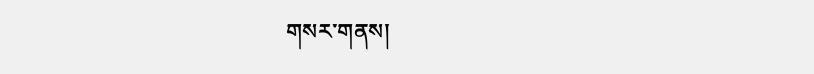གསར་གནས།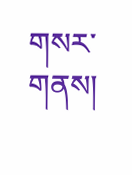གསར་གནས།